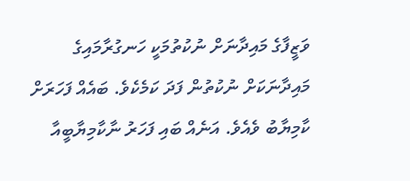ވަޒީފާގެ މައިދާނަށް ނުކުތުމަކީ ހަނގުރާމައިގެ މައިދާނަކަށް ނުކުތުން ފަދަ ކަމެކެވެ. ބައެއް ފަހަރަށް ކާމިޔާބު ވެއެވެ. އަނެއް ބައި ފަހަރު ނާކާމިޔާބީއާ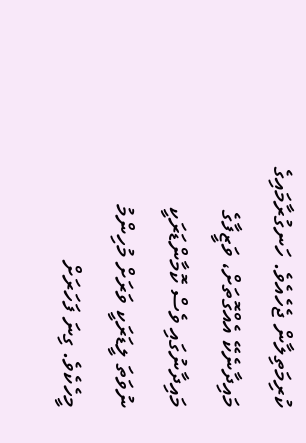ކުރިމަތިލާން ޖެހެއެވެ. ހަނގުރާމައިގެ މައިދާނެކޭ އެއްގޮތަށް، ވަޒީފާގެ މައިދާނުގައި ވެސް ކޮމާންޑަރަކީ ނުވަތަ ލީޑަރަކީ ވަރަށް މުހިންމު މީހެކެވެ. ގިނަ ފަހަރަށް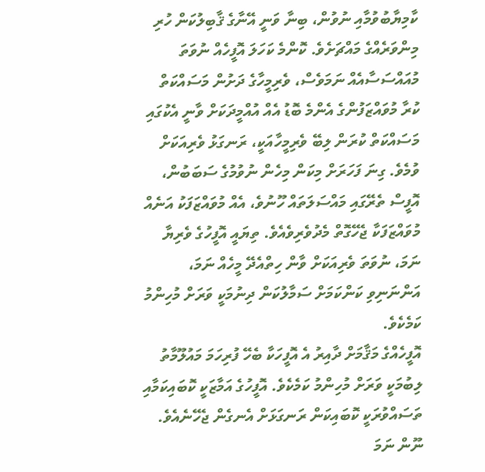ކާމިޔާބުވުމާއި ނުވުން، ބިނާ ވަނީ އޭނާގެ ޤާބިލުކަން ހުރި މިންވަރެއްގެ މައްޗަށެވެ. ކޮންމެ ކަހަލަ އޮފީހެއް ނުވަތަ މުއައްސަސާއެއް ނަމަވެސް، ވެރިމީހާގެ ދަށުން މަސައްކަތް ކުރާ މުވައްޒަފުންގެ އެންމެ ބޮޑު އެއް އުއްމީދަކަށް ވާނީ އެކުގައި މަސައްކަތް ކުރަން ލިބޭ ވެރިމީހާއަކީ، ރަނގަޅު ވެރިއަކަށް ވުމެވެ. ގިނަ ފަހަރަށް މިކަން މިހެން ނުވުމުގެ ސަބަބުން، އޮފީސް ތެރޭގައި މައްސަލަތައް ހޫނުވެ، އެއް މުވައްޒަފަކު އަނެއް މުވައްޒަފަކާ ޖެހޭގޮތް މެދުވެރިވެއެވެ. ތިޔައީ އޮފީހުގެ ވެރިޔާ ނަމަ، ނުވަތަ ވެރިއަކަށް ވާން ހިތްއެދޭ މީހެއް ނަމަ، އަންނަނިވި ކަންކަމަށް ސަމާލުކަން ދިނުމަކީ ވަރަށް މުހިންމު ކަމެކެވެ.
އޮފީހެއްގެ މަޤާމަށް ދާއިރު އެ އޮފީހަކާ ބެހޭ ފުރިހަމަ މައުލޫމާތު ލިބުމަކީ ވަރަށް މުހިންމު ކަމެކެވެ. އޮފީހުގެ އަމާޒަކީ ކޮބައިކަމާއި ތަސައްވުރަކީ ކޮބައިކަން ރަނގަޅަށް އެނގެން ޖެހޭނެއެވެ. ނޫން ނަމަ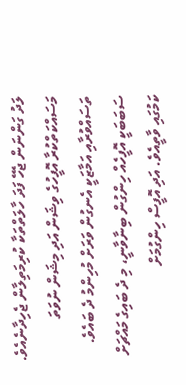ލަދު ގަންނަން ޖެހޭ ފަދަ ހާލަތްތަކާ ކުރިމަތިލާން ޖެހިދާނެއެވެ. މަސައްކަތްކުރާ އޮފީހުގެ ވިޝަން އަދި މިޝަން ނުވަތަ ތަސައްވުރާއި އަމާޒަކީ އެނގުން ވަރަށް މުހިންމު ދެ ބައެވެ. ސަބަބަކީ އޮފީހެއް ހިންގުން ބިނާވާނީ، މި ދެ ބައިގެ މައްޗަށް ކަމުގައި ވާތީއެވެ. އަދި އޮފީސް ހިންގުމަށް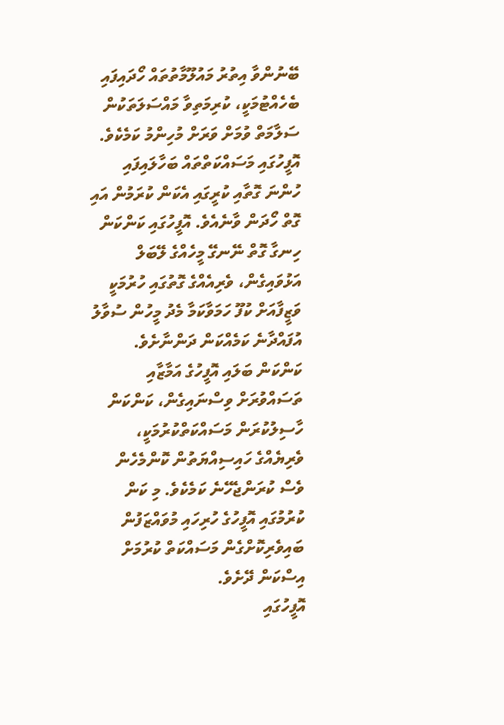ބޭނުންވާ އިތުރު މައުލޫމާތުތައް ހޯދައިފައި ބެހެއްޓުމަކީ، ކުރިމަތިވާ މައްސަލަތަކުން ސަލާމަތް ވުމަށް ވަރަށް މުހިންމު ކަމެކެވެ. އޮފީހުގައި މަސައްކަތްތައް ބަހާލައިފައި ހުންނަ ގޮތާއި ކުރީގައި އެކަން ކުރަމުން އައި ގޮތް ހޯދަން ވާނެއެވެ. އޮފީހުގައި ކަންކަން ހިނގާ ގޮތް ނޭނގޭ މީހެއްގެ ލޭބަލް އަޅުވައިގެން، ވެރިއެއްގެ ގޮތުގައި ހުރުމަކީ ވަޒީފާއަށް ކުފޫ ހަމަވާކަމާ މެދު މީހުން ސުވާލު އުފައްދާނެ ކަމެއްކަން ދަންނާށެވެ. ކަންކަން ބަލައި އޮފީހުގެ އަމާޒާއި ތަސައްވުރަށް ވިސްނައިގެން، ކަންކަން ހާސިލުކުރަން މަސައްކަތްކުރުމަކީ، ވެރިޔެއްގެ ހައިސިއްޔަތުން ކޮންމެހެން ވެސް ކުރަންޖެހޭނެ ކަމެކެވެ. މި ކަން ކުރުމުގައި އޮފީހުގެ ހުރިހައި މުވައްޒަފުން ބައިވެރިކޮށްގެން މަސައްކަތް ކުރުމަށް އިސްކަން ދޭށެވެ.
އޮފީހުގައި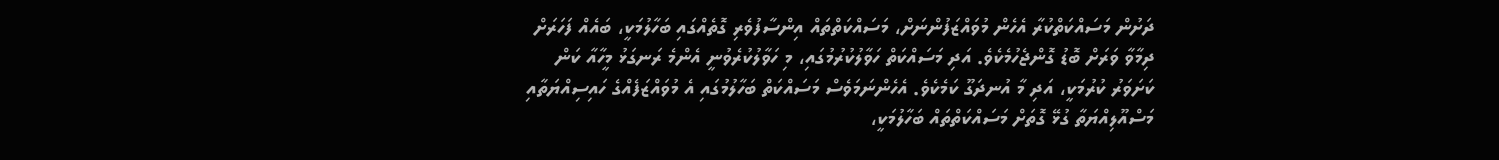ދަށުން މަސައްކަތްކުރާ އެހެން މުވައްޒަފުންނަށް، މަސައްކަތްތައް އިންސާފުވެރި ގޮތެއްގައި ބަހާލުމަކީ، ބައެއް ފަހަރަށް ދިމާވާ ވަރަށް ބޮޑު ގޮންޖެހުމެކެވެ. އަދި މަސައްކަތް ހަވާލުކުރުމުގައި، މި ހަވާލުކުރެވުނީ އެންމެ ރަނގަޅު މީހާއާ ކަން ކަށަވަރު ކުރުމަކީ، އަދި މާ އުނދަގޫ ކަމެކެވެ. އެހެންނަމަވެސް މަސައްކަތް ބަހާލުމުގައި އެ މުވައްޒަފެއްގެ ހައިސިއްޔަތާއި މަސްއޫލިއްޔަތާ ގުޅޭ ގޮތަށް މަސައްކަތްތައް ބަހާލުމަކީ،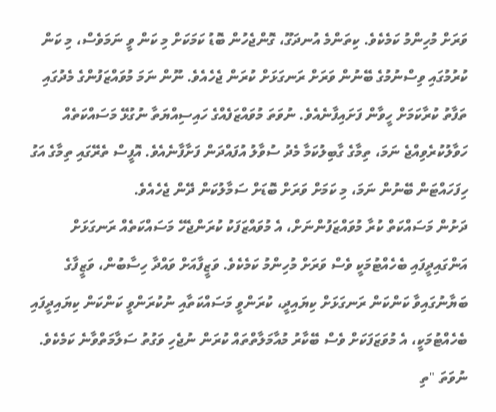ވަރަށް މުހިންމު ކަމެކެވެ. ކިތަންމެ އުނދަގޫ، ގޮންޖެހުން ބޮޑު ކަމަކަށް މި ކަން ވީ ނަމަވެސް، މި ކަން ކުރުމުގައި ވިސްނުމުގެ ބޭނުން ވަރަށް ރަނގަޅަށް ކުރަން ޖެހެއެވެ. ނޫން ނަމަ މުވައްޒަފުންގެ މެދުގައި ތަފާތު ކުރާކަމަށް ހީވާން ފަށައިފާނެއެވެ. ނުވަތަ މުވައްޒަފެއްގެ ހައިސިއްޔަތާ ނުގުޅޭ މަސައްކަތެއް ހަވާލުކުރެވިއްޖެ ނަމަ، ތިމާގެ ގާބިލުކަމާ މެދު ސުވާލު އުފައްދަން ފަށާފާނެއެވެ. އޮފީސް ތެރޭގައި ތިމާގެ އަގު ހިފަހައްޓަން ބޭނުން ނަމަ، މި ކަމަށް ވަރަށް ބޮޑަށް ސަމާލުކަން ދޭން ޖެހެއެވެ.
ދަށުން މަސައްކަތް ކުރާ މުވައްޒަފުންނަށް، އެ މުވައްޒަފަކު ކުރަންޖެހޭ މަސައްކަތެއް ރަނގަޅަށް އަންގައިދީފައި ބެހެއްޓުމަކީ ވެސް ވަރަށް މުހިންމު ކަމެކެވެ. ވަޒީފާއަށް ވައްދާ ހިސާބުން، ވަޒީފާގެ ބަޔާނުގައިވާ ކަންކަން ރަނގަޅަށް ކިޔައިދީ، ކުރަންވީ މަސައްކަތާއި ނުކުރަންވީ ކަންކަން ކިޔައިދީފައި ބެހެއްޓުމަކީ، އެ މުވަޒަފަކަށް ވެސް ބޭކާރު މުއާމަލާތްތައް ކުރަން ނުޖެހި ވަގުތު ސަލާމަތްވާނެ ކަމެކެވެ. ނުވަތަ "ތި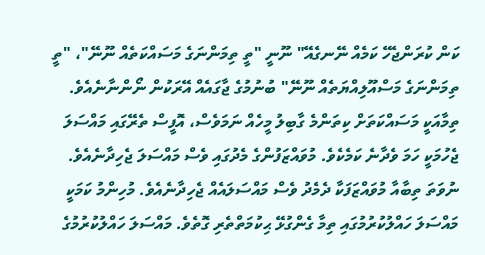ކަން ކުރަންޖެހޭ ކަމެއް ނޭނގެއޭ" ނޫނީ "ތީ ތިމަންނަގެ މަސައްކަތެއް ނޫނޭ"، "ތީ ތިމަންނަގެ މަސްއޫލިއްޔަތެއް ނޫނޭ" ބުނުމުގެ ޖާގައެއް އޭރަކުން ނޯންނާނެއެވެ.
ތިމާއަކީ މަސައްކަތަށް ކިތަންމެ ގާބިލު މީހެއް ނަމަވެސް، އޮފީސް ތެރޭގައި މައްސަލަ ޖެހުމަކީ ހަމަ ވެދާނެ ކަމެކެވެ. މުވައްޒަފުންގެ މެދުގައި ވެސް މައްސަލަ ޖެހިދާނެއެވެ. ނުވަތަ ތިބާއާ މުވައްޒަފަކާ ދެމެދު ވެސް މައްސަލައެއް ޖެހިދާނެއެވެ. މުހިންމު ކަމަކީ މައްސަލަ ހައްލުކުރުމުގައި ތިމާ ގެންގުޅޭ ޙިކުމަތްތެރި ގޮތެވެ. މައްސަލަ ހައްލުކުރުމުގެ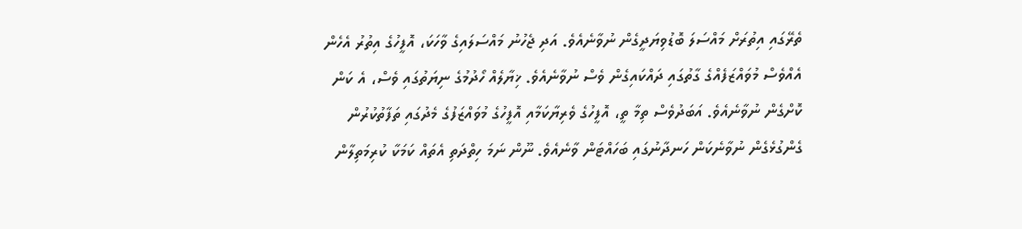ތެރޭގައި އިތުރަށް މައްސަލަ ބޮޑުވިޔަދީގެން ނުވާނެއެވެ. އަދި ޖެހުނު މައްސަލައިގެ ވާހަކަ، އޮފީހުގެ އިތުރު އެހެން އެއްވެސް މުވައްޒަފެއްގެ ގާތުގައި ދައްކައިގެން ވެސް ނުވާނެއެވެ. ޚިޔާލެއް ހޯދުމުގެ ނިޔަތުގައި ވެސް، އެ ކަން ކޮށްގެން ނުވާނެއެވެ. އަބަދުވެސް ތިމާ ތީ، އޮފީހުގެ ވެރިޔާކަމާއި އޮފީހުގެ މުވައްޒަފުގެ މެދުގައި ތަފާތުކުރުން ގެންގުޅެގެން ނުވާނެކަން ހަނދާނުގައި ބަހައްޓަން ވާނެއެވެ. ނޫން ނަމަ ހިތްދަތި އެތައް ކަމަކާ ކުރިމަތިލާން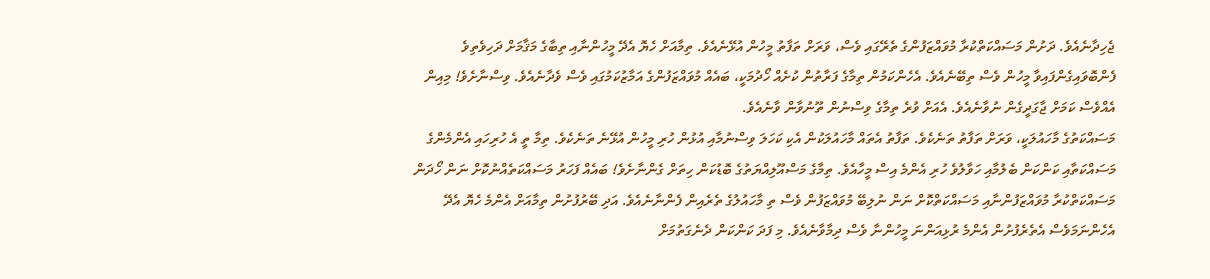ޖެހިދާނެއެވެ. ދަށުން މަސައްކަތްކުރާ މުވައްޒަފުންގެ ތެރޭގައި ވެސް، ވަރަށް ތަފާތު މީހުން އުޅޭނެއެވެ. ތިމާއަށް ހެޔޮ އެދޭ މީހުންނާއި ތިބާގެ މަޤާމަށް ދަހިވެތިވެ ފެންބޮވައިގެންފައިވާ މީހުން ވެސް ތިބޭނެއެވެ. އެހެންކަމުން ތިމާގެ ފަރާތުން ކުށެއް ހޯދުމަކީ، ބައެއް މުވައްޒަފުންގެ އަމާޒުކަމުގައި ވެސް ވެދާނެއެވެ. ވިސްނާށެވެ! މިއިން އެއްވެސް ކަމަށް ޖާގަދީގެން ނުވާނެއެވެ. އެއަށް ވުރެ ތިމާގެ ވިސްނުން ތޫނުވާން ވާނެއެވެ.
މަސައްކަތުގެ މާހައުލަކީ، ވަރަށް ތަފާތު ތަނެކެވެ. ތަފާތު އެތައް މާހައުލަކުން އެކި ކަހަލަ ވިސްނުމާއި އުޅުން ހުރި މީހުން އުޅޭނެ ތަނެކެވެ. ތިމާ ތީ އެ ހުރިހައި އެންމެންގެ މަސައްކަތާއި ކަންކަން ބެލުމާއި ހަވާލުވެ ހުރި އެންމެ އިސް މީހާއެވެ. ތިމާގެ މަސްއޫލިއްޔަތުގެ ބޮޑުކަން ހިތަށް ގެންނާށެވެ! ބައެއް ފަހަރު މަސައްކަތެއްނުކޮށް ނަން ހޯދަން މަސައްކަތްކުރާ މުވައްޒަފުންނާއި މަސައްކަތްކޮށް ނަން ނުލިބޭ މުވައްޒަފުން ވެސް ތި މާހައުލުގެ ތެރެއިން ފެންނާނެއެވެ. އަދި ބޭރުފުށުން ތިމާއަށް އެންމެ ހެޔޮ އެދޭ އެހެންނަމަވެސް އެތެރެފުށުން އެންމެ ރުޅިއަންނަ މީހުންނާ ވެސް ދިމާވާނެއެވެ. މި ފަދަ ކަންކަން ދެނެގަތުމަށް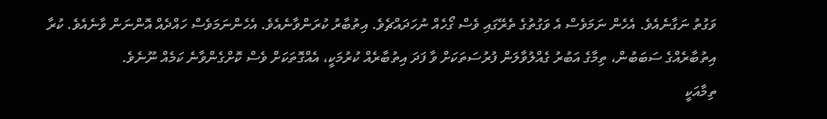ވަގުތު ނަގާނެއެވެ. އެހެން ނަމަވެސް އެ ވަގުތުގެ ތެރޭގައި ވެސް ގޯހެއް ނުހަދައްޗެވެ. އިތުބާރު ކުރަންވާނެއެވެ. އެހެންނަމަވެސް ހައްދެއް އޮންނަން ވާނެއެވެ. ކުރާ އިތުބާރެއްގެ ސަބަބުން، ތިމާގެ އަބުރު ގެއްލުވާލަން ފުރުސަތަކަށް ވާ ފަދަ އިތުބާރެއް ކުރުމަކީ، އެއްގޮތަކަށް ވެސް ކޮށްގެންވާނެ ކަމެއް ނޫނެވެ.
ތިމާއަކީ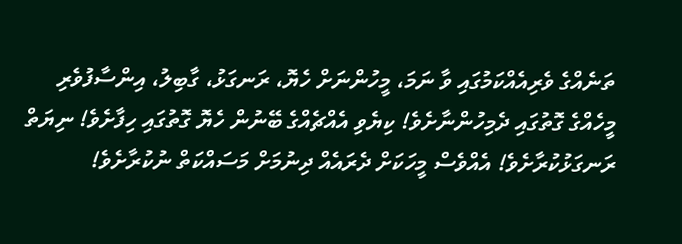ތަނެއްގެ ވެރިއެއްކަމުގައި ވާ ނަމަ، މީހުންނަށް ހެޔޮ، ރަނގަޅު، ގާބިލު، އިންސާފުވެރި މީހެއްގެ ގޮތުގައި ދެމިހުންނާށެވެ! ކިޔެވި އެއްޗެއްގެ ބޭނުން ހެޔޮ ގޮތުގައި ހިފާށެވެ! ނިޔަތް ރަނގަޅުކުރާށެވެ! އެއްވެސް މީހަކަށް ދެރައެއް ދިނުމަށް މަސައްކަތް ނުކުރާށެވެ!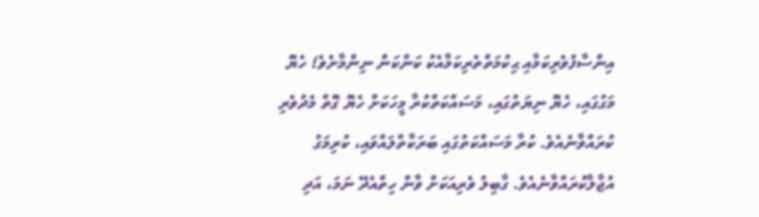އިންސާފުވެރިކަމާއި ޙިކުމަތްތެރިކަމާއެކު ކަންކަން ނިންމާށެވެ! ހެޔޮ މަގުގައި، ހެޔޮ ނިޔަތުގައި، މަސައްކަތްކުރާ މީހަކަށް ހެޔޮ ގޮތް މެދުވެރި ކުރައްވާނެއެވެ. ކުރާ މަސައްކަތުގައި ބަރަކާތްލައްވައި، ކުރިމަގު އުޖާލާކުރައްވާނެއެވެ. ގާބިލު ވެރިއަކަށް ވާން ހިތްއެދޭ ނަމަ، އަދި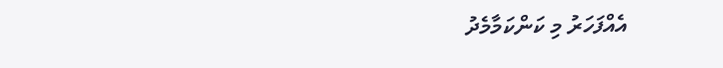އެއްފަހަރު މި ކަންކަމާމެދު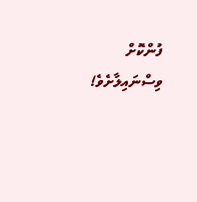ފުންކޮށް ވިސްނައިލާށެވެ!